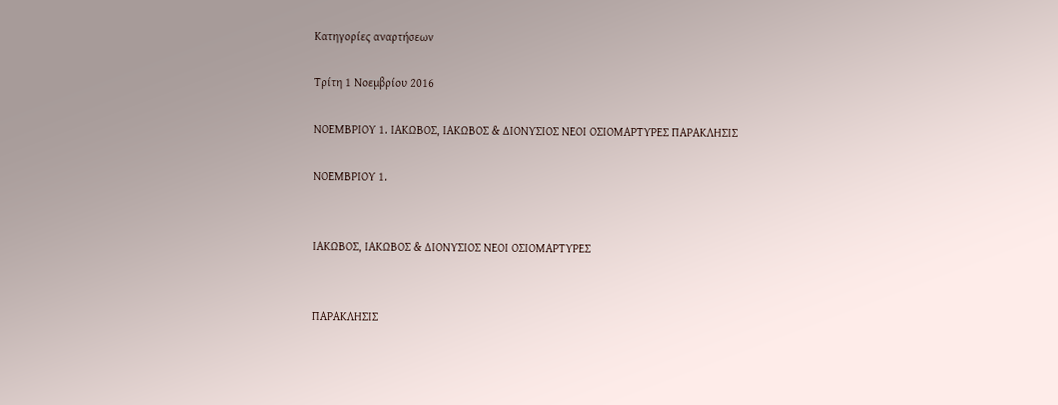Κατηγορίες αναρτήσεων

Τρίτη 1 Νοεμβρίου 2016

ΝΟΕΜΒΡΙΟΥ 1. ΙΑΚΩΒΟΣ, ΙΑΚΩΒΟΣ & ΔΙΟΝΥΣΙΟΣ ΝΕΟΙ ΟΣΙΟΜΑΡΤΥΡΕΣ ΠΑΡΑΚΛΗΣΙΣ

ΝΟΕΜΒΡΙΟΥ 1.


ΙΑΚΩΒΟΣ, ΙΑΚΩΒΟΣ & ΔΙΟΝΥΣΙΟΣ ΝΕΟΙ ΟΣΙΟΜΑΡΤΥΡΕΣ


ΠΑΡΑΚΛΗΣΙΣ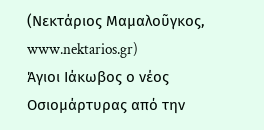(Νεκτάριος Μαμαλοῦγκος, www.nektarios.gr)
Άγιοι Ιάκωβος ο νέος Οσιομάρτυρας από την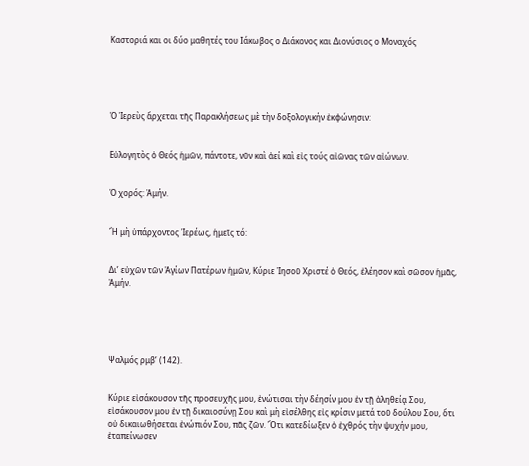Καστοριά και οι δύο μαθητές του Ιάκωβος ο Διάκονος και Διονύσιος ο Μοναχός





Ὁ Ἱερεὺς ἄρχεται τῆς Παρακλήσεως μὲ τὴν δοξολογικήν ἐκφώνησιν:


Εὐλογητὸς ὁ Θεός ἡμῶν, πάντοτε, νῦν καὶ ἀεί καὶ εἰς τούς αἰῶνας τῶν αἰώνων.


Ὁ χορός: Ἀμήν.


Ἤ μὴ ὑπάρχοντος Ἱερέως, ἡμεῖς τό:


Δι’ εὐχῶν τῶν Ἁγίων Πατέρων ἡμῶν, Κύριε Ἰησοῦ Χριστέ ὁ Θεός, ἐλέησον καὶ σῶσον ἡμᾶς, Ἀμήν.





Ψαλμός ρμβ’ (142).


Κύριε εἰσάκουσον τῆς προσευχῆς μου, ἐνώτισαι τὴν δέησίν μου ἐν τῇ ἀληθείᾳ Σου, εἰσάκουσον μου ἐν τῇ δικαιοσύνῃ Σου καὶ μὴ εἰσέλθης εἰς κρίσιν μετά τοῦ δούλου Σου, ὅτι οὐ δικαιωθήσεται ἐνώπιόν Σου, πᾶς ζῶν. Ὅτι κατεδίωξεν ὁ ἐχθρός τὴν ψυχήν μου, ἐταπείνωσεν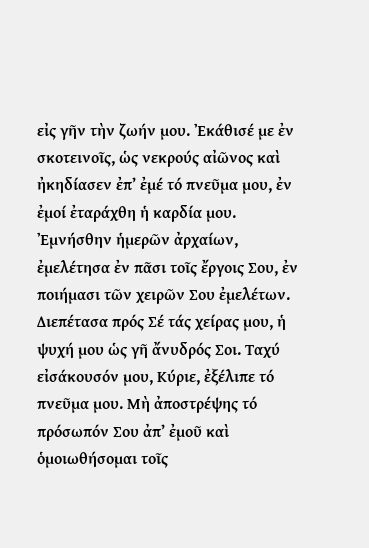εἰς γῆν τὴν ζωήν μου. Ἐκάθισέ με ἐν σκοτεινοῖς, ὡς νεκρούς αἰῶνος καὶ ἠκηδίασεν ἐπ’ ἐμέ τό πνεῦμα μου, ἐν ἐμοί ἐταράχθη ἡ καρδία μου. Ἐμνήσθην ἡμερῶν ἀρχαίων, ἐμελέτησα ἐν πᾶσι τοῖς ἔργοις Σου, ἐν ποιήμασι τῶν χειρῶν Σου ἐμελέτων. Διεπέτασα πρός Σέ τάς χείρας μου, ἡ ψυχή μου ὡς γῆ ἄνυδρός Σοι. Ταχύ εἰσάκουσόν μου, Κύριε, ἐξέλιπε τό πνεῦμα μου. Μὴ ἀποστρέψης τό πρόσωπόν Σου ἀπ’ ἐμοῦ καὶ ὁμοιωθήσομαι τοῖς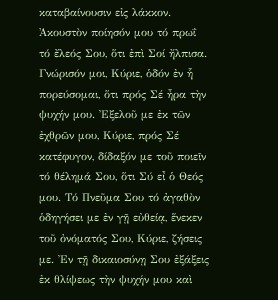καταβαίνουσιν εἰς λάκκον. Ἀκουστὸν ποίησόν μου τό πρωΐ τό ἔλεός Σου, ὅτι ἐπὶ Σοί ἤλπισα. Γνώρισόν μοι, Κύριε, ὁδόν ἐν ἧ πορεύσομαι, ὅτι πρός Σέ ἦρα τὴν ψυχήν μου. Ἐξελοῦ με ἐκ τῶν ἐχθρῶν μου, Κύριε, πρός Σέ κατέφυγον, δίδαξόν με τοῦ ποιεῖν τό θέλημά Σου, ὅτι Σύ εἶ ὁ Θεός μου. Τό Πνεῦμα Σου τό ἀγαθὸν ὁδηγήσει με ἐν γῇ εὐθείᾳ, ἕνεκεν τοῦ ὀνόματός Σου, Κύριε, ζήσεις με. Ἐν τῇ δικαιοσύνῃ Σου ἐξάξεις ἐκ θλίψεως τὴν ψυχήν μου καὶ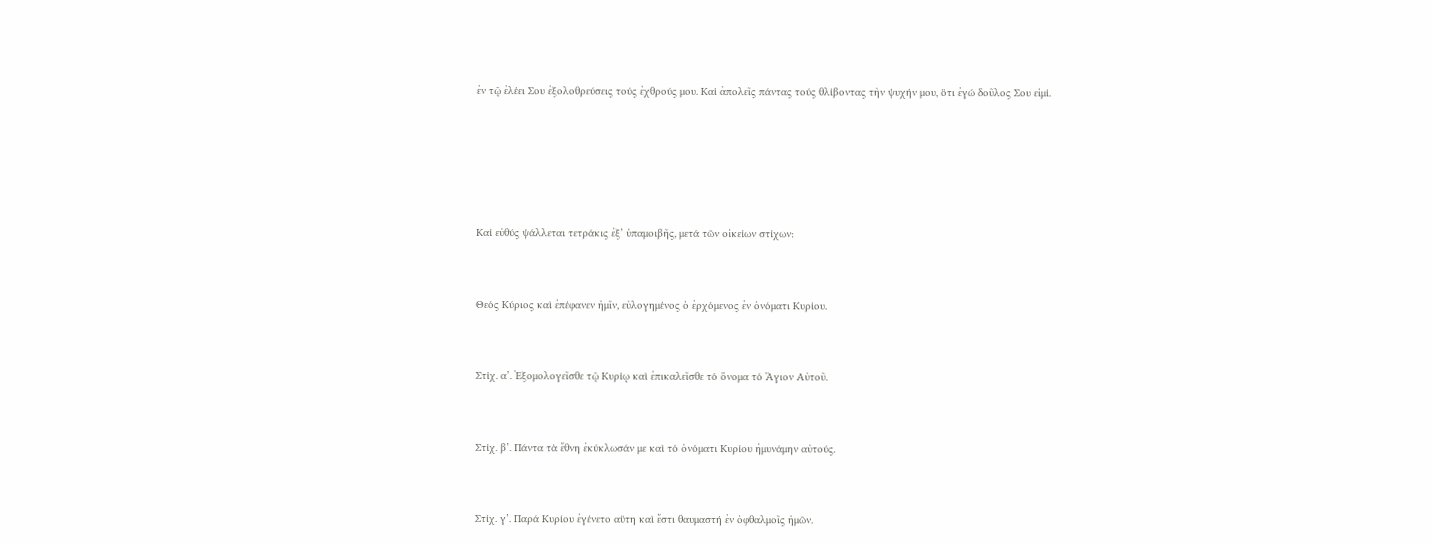ἐν τῷ ἐλέει Σου ἐξολοθρεύσεις τούς ἐχθρούς μου. Καί ἀπολεῖς πάντας τούς θλίβοντας τὴν ψυχήν μου, ὅτι ἐγώ δοῦλος Σου εἰμί.





Καί εὐθύς ψάλλεται τετράκις ἐξ’ ὑπαμοιβῆς, μετά τῶν οἰκείων στίχων:


Θεός Κύριος καὶ ἐπέφανεν ἡμῖν, εὐλογημένος ὁ ἐρχόμενος ἐν ὀνόματι Κυρίου.


Στίχ. α’. Ἐξομολογεῖσθε τῷ Κυρίῳ καὶ ἐπικαλεῖσθε τό ὄνομα τό Ἅγιον Αὐτοῦ.


Στίχ. β’. Πάντα τὰ ἔθνη ἐκύκλωσάν με καὶ τό ὀνόματι Κυρίου ἠμυνάμην αὐτούς.


Στίχ. γ’. Παρά Κυρίου ἐγένετο αὕτη καὶ ἔστι θαυμαστή ἐν ὀφθαλμοῖς ἡμῶν.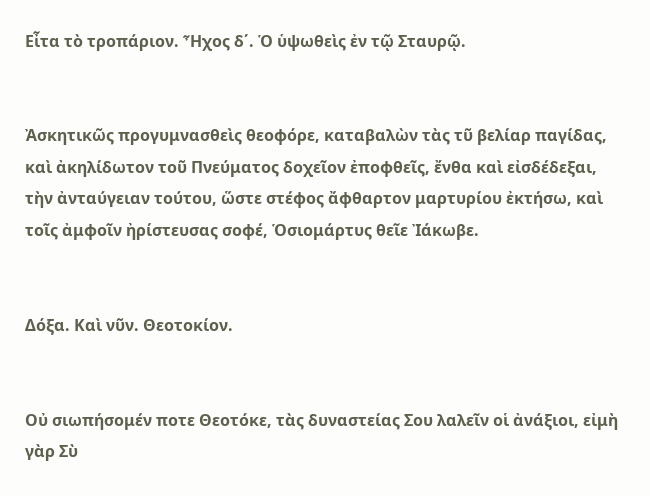Εἶτα τὸ τροπάριον. Ἦχος δ΄. Ὁ ὑψωθεὶς ἐν τῷ Σταυρῷ.


Ἀσκητικῶς προγυμνασθεὶς θεοφόρε, καταβαλὼν τὰς τῦ βελίαρ παγίδας, καὶ ἀκηλίδωτον τοῦ Πνεύματος δοχεῖον ἐποφθεῖς, ἔνθα καὶ εἰσδέδεξαι, τὴν ἀνταύγειαν τούτου, ὥστε στέφος ἄφθαρτον μαρτυρίου ἐκτήσω, καὶ τοῖς ἀμφοῖν ἠρίστευσας σοφέ, Ὁσιομάρτυς θεῖε Ἰάκωβε.


Δόξα. Καὶ νῦν. Θεοτοκίον.


Οὐ σιωπήσομέν ποτε Θεοτόκε, τὰς δυναστείας Σου λαλεῖν οἱ ἀνάξιοι, εἰμὴ γὰρ Σὺ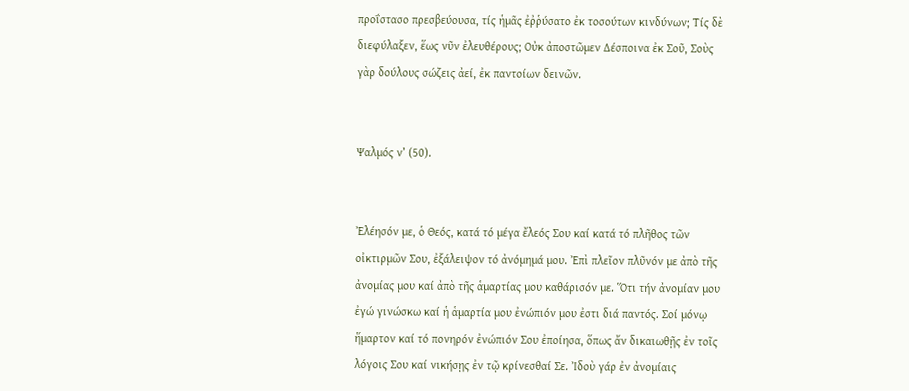προΐστασο πρεσβεύουσα, τίς ἡμᾶς ἐῤῥύσατο ἐκ τοσούτων κινδύνων; Τίς δὲ διεφύλαξεν, ἕως νῦν ἐλευθέρους; Οὐκ ἀποστῶμεν Δέσποινα ἐκ Σοῦ, Σοὺς γὰρ δούλους σώζεις ἀεί, ἐκ παντοίων δεινῶν.


Ψαλμός ν’ (50).


Ἐλέησόν με, ὁ Θεός, κατά τό μέγα ἔλεός Σου καί κατά τό πλῆθος τῶν οἰκτιρμῶν Σου, ἐξάλειψον τό ἀνόμημά μου. Ἐπὶ πλεῖον πλῦνόν με ἀπὸ τῆς ἀνομίας μου καί ἀπὸ τῆς ἁμαρτίας μου καθάρισόν με. Ὅτι τήν ἀνομίαν μου ἐγώ γινώσκω καί ἡ ἁμαρτία μου ἐνώπιόν μου ἐστι διά παντός. Σοί μόνῳ ἥμαρτον καί τό πονηρόν ἐνώπιόν Σου ἐποίησα, ὅπως ἄν δικαιωθῇς ἐν τοῖς λόγοις Σου καί νικήσῃς ἐν τῷ κρίνεσθαί Σε. Ἰδοὺ γάρ ἐν ἀνομίαις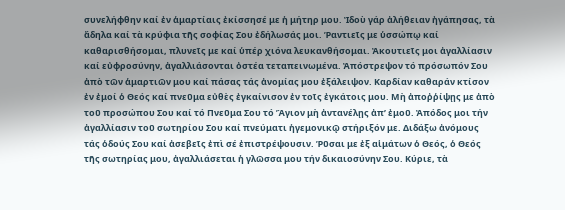συνελήφθην καί ἐν ἁμαρτίαις ἐκίσσησέ με ἡ μήτηρ μου. Ἰδοὺ γάρ ἀλήθειαν ἠγάπησας, τὰ ἄδηλα καί τὰ κρύφια τῆς σοφίας Σου ἐδήλωσάς μοι. Ῥαντιεῖς με ὑσσώπῳ καί καθαρισθήσομαι, πλυνεῖς με καί ὑπέρ χιόνα λευκανθήσομαι. Ἀκουτιεῖς μοι ἀγαλλίασιν καί εὐφροσύνην, ἀγαλλιάσονται ὀστέα τεταπεινωμένα. Ἀπόστρεψον τό πρόσωπόν Σου ἀπὸ τῶν ἁμαρτιῶν μου καί πάσας τάς ἀνομίας μου ἐξάλειψον. Καρδίαν καθαράν κτίσον ἐν ἐμοί ὁ Θεός καί πνεῦμα εὐθὲς ἐγκαίνισον ἐν τοῖς ἐγκάτοις μου. Μὴ ἀποῤῥίψῃς με ἀπὸ τοῦ προσώπου Σου καί τό Πνεῦμα Σου τό Ἅγιον μὴ ἀντανέλῃς ἀπ’ ἐμοῦ. Ἀπόδος μοι τήν ἀγαλλίασιν τοῦ σωτηρίου Σου καί πνεύματι ἡγεμονικῷ στήριξόν με. Διδάξω ἀνόμους τάς ὁδούς Σου καί ἀσεβεῖς ἐπὶ σέ ἐπιστρέψουσιν. Ῥῦσαι με ἐξ αἱμάτων ὁ Θεός, ὁ Θεός τῆς σωτηρίας μου, ἀγαλλιάσεται ἡ γλῶσσα μου τήν δικαιοσύνην Σου. Κύριε, τὰ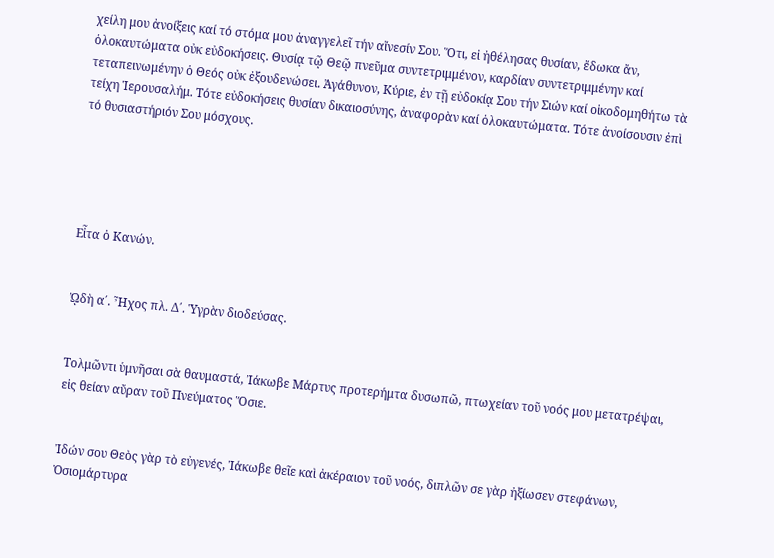χείλη μου ἀνοίξεις καί τό στόμα μου ἀναγγελεῖ τήν αἴνεσίν Σου. Ὅτι, εἰ ἠθέλησας θυσίαν, ἔδωκα ἄν, ὁλοκαυτώματα οὐκ εὐδοκήσεις. Θυσίᾳ τῷ Θεῷ πνεῦμα συντετριμμένον, καρδίαν συντετριμμένην καί τεταπεινωμένην ὁ Θεός οὐκ ἐξουδενώσει. Ἀγάθυνον, Κύριε, ἐν τῇ εὐδοκίᾳ Σου τήν Σιών καί οἰκοδομηθήτω τὰ τείχη Ἱερουσαλήμ. Τότε εὐδοκήσεις θυσίαν δικαιοσύνης, ἀναφορὰν καί ὁλοκαυτώματα. Τότε ἀνοίσουσιν ἐπὶ τό θυσιαστήριόν Σου μόσχους.





Εἶτα ὁ Κανών.


ᾨδὴ α΄. Ἦχος πλ. Δ΄. Ὑγρὰν διοδεύσας.


Τολμῶντι ὑμνῆσαι σὰ θαυμαστά, Ἰάκωβε Μάρτυς προτερήμτα δυσωπῶ, πτωχείαν τοῦ νοός μου μετατρέψαι, εἰς θείαν αὔραν τοῦ Πνεύματος Ὅσιε.


Ἰδών σου Θεὸς γὰρ τὸ εὐγενές, Ἰάκωβε θεῖε καὶ ἀκέραιον τοῦ νοός, διπλῶν σε γὰρ ἠξίωσεν στεφάνων, Ὁσιομάρτυρα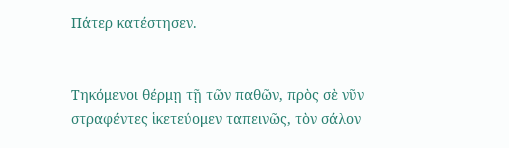Πάτερ κατέστησεν.


Τηκόμενοι θέρμῃ τῇ τῶν παθῶν, πρὸς σὲ νῦν στραφέντες ἱκετεύομεν ταπεινῶς, τὸν σάλον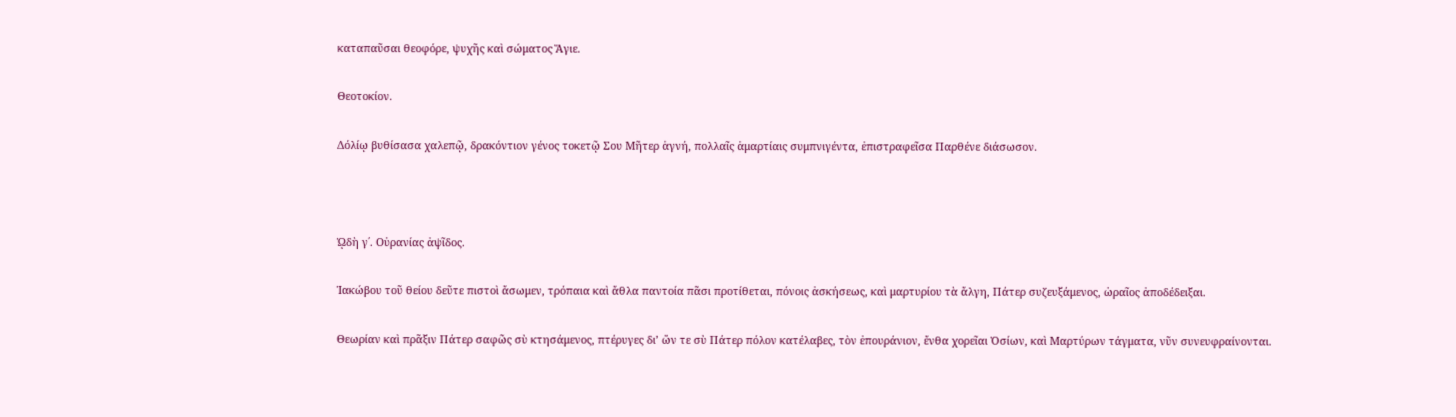καταπαῦσαι θεοφόρε, ψυχῆς καὶ σώματος Ἅγιε.


Θεοτοκίον.


Δόλίῳ βυθίσασα χαλεπῷ, δρακόντιον γένος τοκετῷ Σου Μῆτερ ἁγνή, πολλαῖς ἁμαρτίαις συμπνιγέντα, ἐπιστραφεῖσα Παρθένε διάσωσον.





ᾨδὴ γ΄. Οὐρανίας ἀψῖδος.


Ἰακώβου τοῦ θείου δεῦτε πιστοὶ ἄσωμεν, τρόπαια καὶ ἄθλα παντοία πᾶσι προτίθεται, πόνοις ἀσκήσεως, καὶ μαρτυρίου τὰ ἄλγη, Πάτερ συζευξάμενος, ὡραῖος ἀποδέδειξαι.


Θεωρίαν καὶ πρᾶξιν Πάτερ σαφῶς σὺ κτησάμενος, πτέρυγες δι’ ὤν τε σὺ Πάτερ πόλον κατέλαβες, τὸν ἐπουράνιον, ἔνθα χορεῖαι Ὁσίων, καὶ Μαρτύρων τάγματα, νῦν συνευφραίνονται.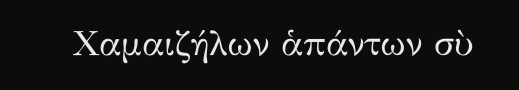Χαμαιζήλων ἁπάντων σὺ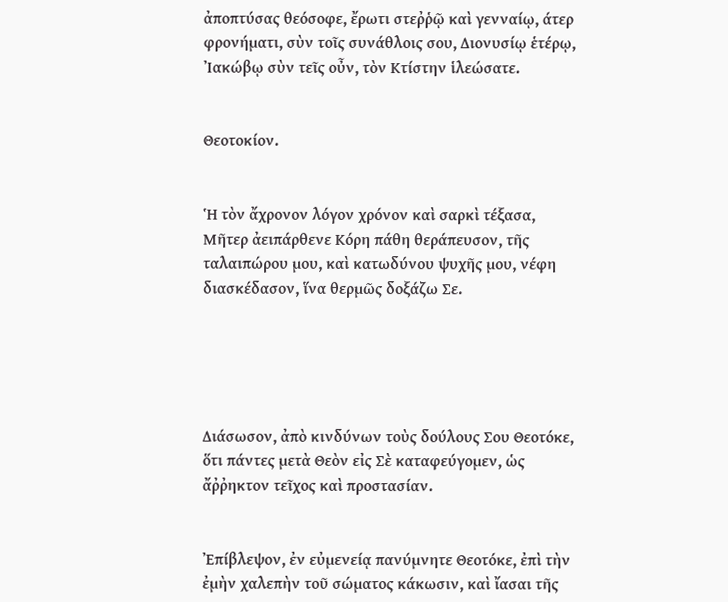ἀποπτύσας θεόσοφε, ἔρωτι στεῤῥῷ καὶ γενναίῳ, άτερ φρονήματι, σὺν τοῖς συνάθλοις σου, Διονυσίῳ ἑτέρῳ, Ἰακώβῳ σὺν τεῖς οὖν, τὸν Κτίστην ἱλεώσατε.


Θεοτοκίον.


Ἡ τὸν ἄχρονον λόγον χρόνον καὶ σαρκὶ τέξασα, Μῆτερ ἀειπάρθενε Κόρη πάθη θεράπευσον, τῆς ταλαιπώρου μου, καὶ κατωδύνου ψυχῆς μου, νέφη διασκέδασον, ἵνα θερμῶς δοξάζω Σε.





Διάσωσον, ἀπὸ κινδύνων τοὺς δούλους Σου Θεοτόκε, ὅτι πάντες μετὰ Θεὸν εἰς Σὲ καταφεύγομεν, ὡς ἄῤῤηκτον τεῖχος καὶ προστασίαν.


Ἐπίβλεψον, ἐν εὐμενείᾳ πανύμνητε Θεοτόκε, ἐπὶ τὴν ἐμὴν χαλεπὴν τοῦ σώματος κάκωσιν, καὶ ἴασαι τῆς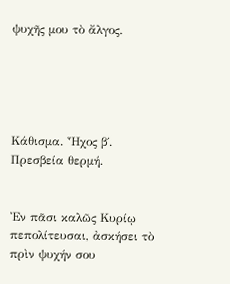ψυχῆς μου τὸ ἄλγος.





Κάθισμα. Ἦχος β΄. Πρεσβεία θερμή.


Ἐν πᾶσι καλῶς Κυρίῳ πεπολίτευσαι, ἀσκήσει τὸ πρὶν ψυχήν σου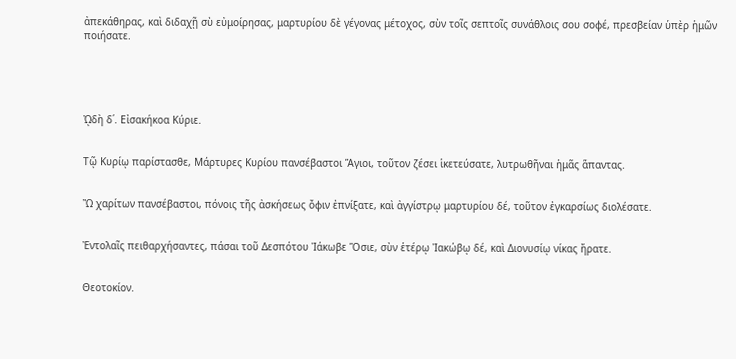ἀπεκάθηρας, καὶ διδαχῇ σὺ εὐμοίρησας, μαρτυρίου δὲ γέγονας μέτοχος, σὺν τοῖς σεπτοῖς συνάθλοις σου σοφέ, πρεσβείαν ὑπὲρ ἡμῶν ποιήσατε.





ᾨδὴ δ΄. Εἰσακήκοα Κύριε.


Τῷ Κυρίῳ παρίστασθε, Μάρτυρες Κυρίου πανσέβαστοι Ἅγιοι, τοῦτον ζέσει ἱκετεύσατε, λυτρωθῆναι ἡμᾶς ἅπαντας.


Ὢ χαρίτων πανσέβαστοι, πόνοις τῆς ἀσκήσεως ὄφιν ἐπνίξατε, καὶ ἀγγίστρῳ μαρτυρίου δέ, τοῦτον ἐγκαρσίως διολέσατε.


Ἐντολαῖς πειθαρχήσαντες, πάσαι τοῦ Δεσπότου Ἰάκωβε Ὅσιε, σὺν ἑτέρῳ Ἰακώβῳ δέ, καὶ Διονυσίῳ νίκας ἤρατε.


Θεοτοκίον.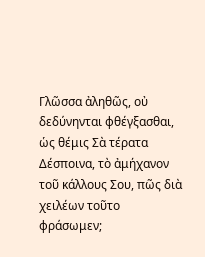Γλῶσσα ἀληθῶς, οὐ δεδύνηνται φθέγξασθαι, ὡς θέμις Σὰ τέρατα Δέσποινα, τὸ ἀμήχανον τοῦ κάλλους Σου, πῶς διὰ χειλέων τοῦτο φράσωμεν;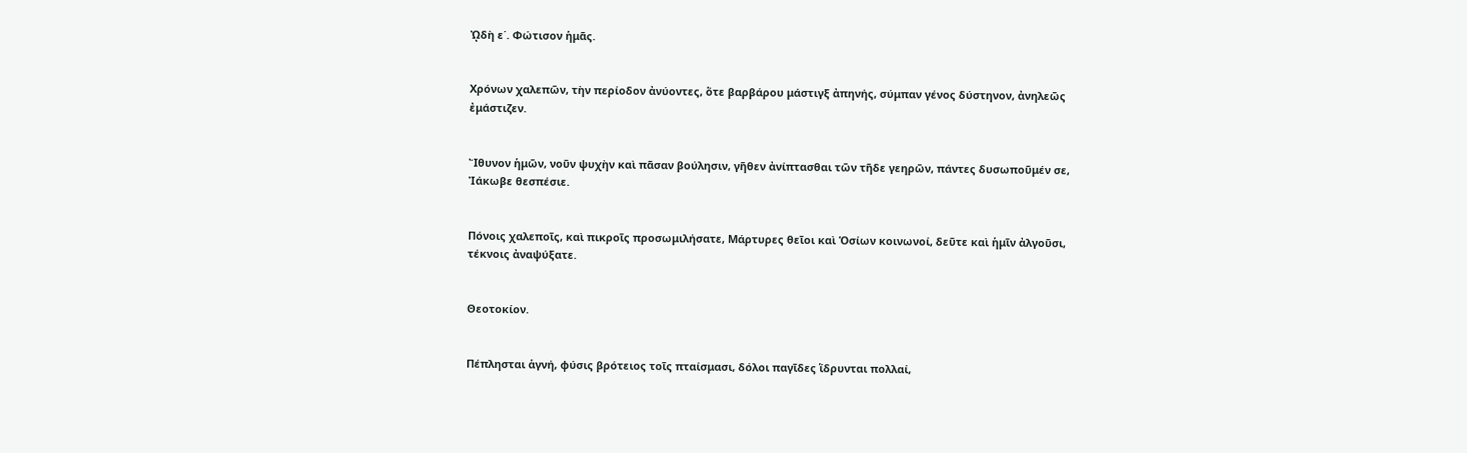ᾨδὴ ε΄. Φώτισον ἡμᾶς.


Χρόνων χαλεπῶν, τὴν περίοδον ἀνύοντες, ὅτε βαρβάρου μάστιγξ ἀπηνής, σύμπαν γένος δύστηνον, ἀνηλεῶς ἐμάστιζεν.


Ἴθυνον ἡμῶν, νοῦν ψυχὴν καὶ πᾶσαν βούλησιν, γῆθεν ἀνίπτασθαι τῶν τῆδε γεηρῶν, πάντες δυσωποῦμέν σε, Ἰάκωβε θεσπέσιε.


Πόνοις χαλεποῖς, καὶ πικροῖς προσωμιλήσατε, Μάρτυρες θεῖοι καὶ Ὁσίων κοινωνοί, δεῦτε καὶ ἡμῖν ἀλγοῦσι, τέκνοις ἀναψύξατε.


Θεοτοκίον.


Πέπλησται ἁγνή, φύσις βρότειος τοῖς πταίσμασι, δόλοι παγῖδες ἵδρυνται πολλαί,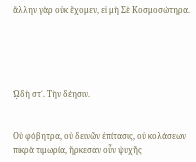ἄλλην γὰρ οὐκ ἔχομεν, εἰ μὴ Σὲ Κοσμοσώτηρα.





ᾨδὴ στ΄. Τὴν δέησιν.


Οὐ φόβητρα, οὐ δεινῶν ἐπίτασις, οὐ κολάσεων πικρὰ τιμωρία, ἤρκεσαν οὖν ψυχῆς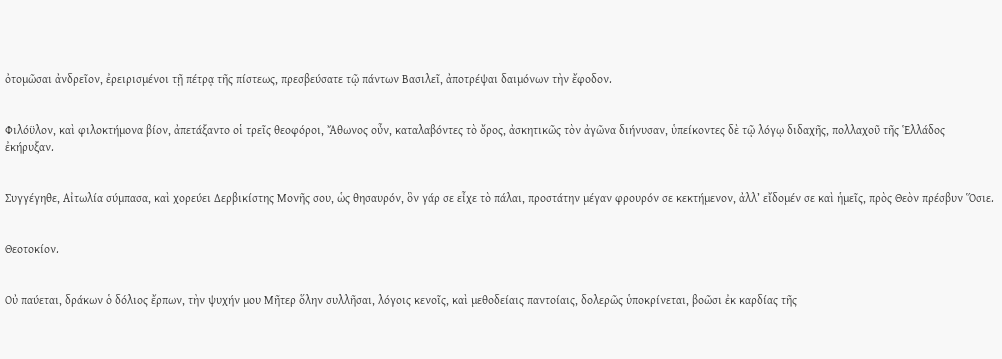ὀτομῶσαι ἀνδρεῖον, ἐρειρισμένοι τῇ πέτρᾳ τῆς πίστεως, πρεσβεύσατε τῷ πάντων Βασιλεῖ, ἀποτρέψαι δαιμόνων τὴν ἔφοδον.


Φιλόϋλον, καὶ φιλοκτήμονα βίον, ἀπετάξαντο οἱ τρεῖς θεοφόροι, Ἄθωνος οὖν, καταλαβόντες τὸ ὄρος, ἀσκητικῶς τὸν ἀγῶνα διήνυσαν, ὑπείκοντες δὲ τῷ λόγῳ διδαχῆς, πολλαχοῦ τῆς Ἑλλάδος ἐκήρυξαν.


Συγγέγηθε, Αἰτωλία σύμπασα, καὶ χορεύει Δερβικίστης Μονῆς σου, ὡς θησαυρόν, ὃν γάρ σε εἶχε τὸ πάλαι, προστάτην μέγαν φρουρόν σε κεκτήμενον, ἀλλ’ εἴδομέν σε καὶ ἡμεῖς, πρὸς Θεὸν πρέσβυν Ὅσιε.


Θεοτοκίον.


Οὐ παύεται, δράκων ὁ δόλιος ἔρπων, τὴν ψυχήν μου Μῆτερ ὅλην συλλῆσαι, λόγοις κενοῖς, καὶ μεθοδείαις παντοίαις, δολερῶς ὑποκρίνεται, βοῶσι ἐκ καρδίας τῆς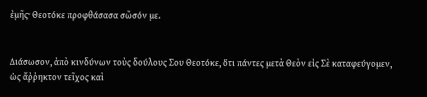ἐμῆς· Θεοτόκε προφθάσασα σῶσόν με.


Διάσωσον, ἀπὸ κινδύνων τοὺς δούλους Σου Θεοτόκε, ὅτι πάντες μετὰ Θεὸν εἰς Σὲ καταφεύγομεν, ὡς ἄῤῤηκτον τεῖχος καὶ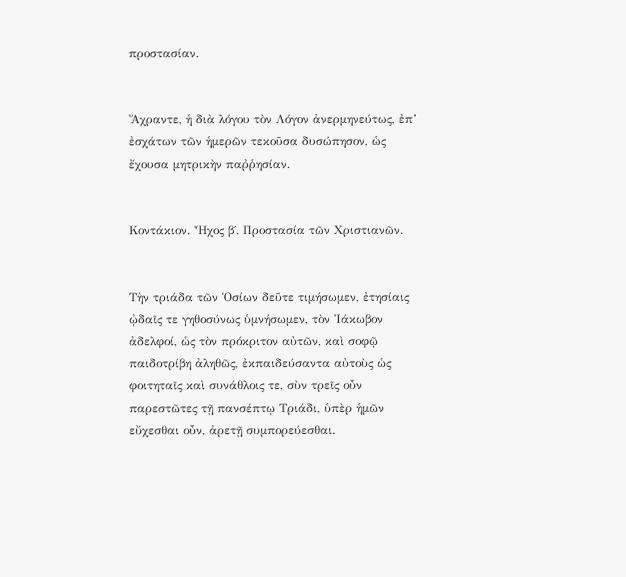προστασίαν.


Ἄχραντε, ἡ διὰ λόγου τὸν Λόγον ἀνερμηνεύτως, ἐπ’ ἐσχάτων τῶν ἡμερῶν τεκοῦσα δυσώπησον, ὡς ἔχουσα μητρικὴν παῤῥησίαν.


Κοντάκιον. Ἦχος β΄. Προστασία τῶν Χριστιανῶν.


Τὴν τριάδα τῶν Ὁσίων δεῦτε τιμήσωμεν, ἐτησίαις ᾠδαῖς τε γηθοσύνως ὑμνήσωμεν, τὸν Ἰάκωβον ἀδελφοί, ὡς τὸν πρόκριτον αὐτῶν, καὶ σοφῷ παιδοτρίβη ἀληθῶς, ἐκπαιδεύσαντα αὐτοὺς ὡς φοιτηταῖς καὶ συνάθλοις τε, σὺν τρεῖς οὖν παρεστῶτες τῇ πανσέπτῳ Τριάδι, ὑπὲρ ἡμῶν εὔχεσθαι οὖν, ἀρετῇ συμπορεύεσθαι.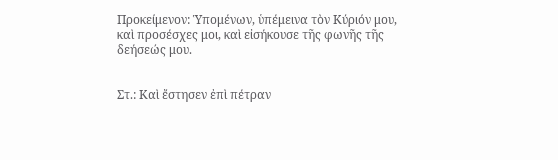Προκείμενον: Ὑπομένων, ὑπέμεινα τὸν Κύριόν μου, καὶ προσέσχες μοι, καὶ εἰσήκουσε τῆς φωνῆς τῆς δεήσεώς μου.


Στ.: Καὶ ἔστησεν ἐπὶ πέτραν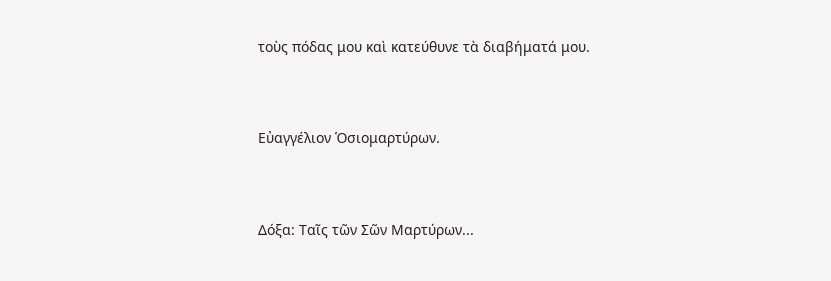τοὺς πόδας μου καὶ κατεύθυνε τὰ διαβήματά μου.


Εὐαγγέλιον Ὁσιομαρτύρων.


Δόξα: Ταῖς τῶν Σῶν Μαρτύρων...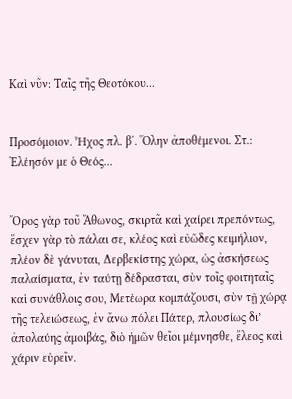Καὶ νῦν: Ταῖς τῆς Θεοτόκου...


Προσόμοιον. Ἦχος πλ. β΄. Ὅλην ἀποθέμενοι. Στ.: Ἐλέησόν με ὁ Θεός...


Ὄρος γὰρ τοῦ Ἄθωνος, σκιρτᾶ καὶ χαίρει πρεπόντως, ἔσχεν γὰρ τὸ πάλαι σε, κλέος καὶ εὐῶδες κειμήλιον, πλέον δὲ γάνυται, Δερβεκίστης χώρα, ὡς ἀσκήσεως παλαίσματα, ἐν ταύτῃ δέδρασται, σὺν τοῖς φοιτηταῖς καὶ συνάθλοις σου, Μετέωρα κομπάζουσι, σὺν τῇ χώρᾳ τῆς τελειώσεως, ἐν ἄνω πόλει Πάτερ, πλουσίως δι’ ἀπολαύης ἀμοιβάς, διὸ ἡμῶν θεῖοι μέμνησθε, ἔλεος καὶ χάριν εὑρεῖν.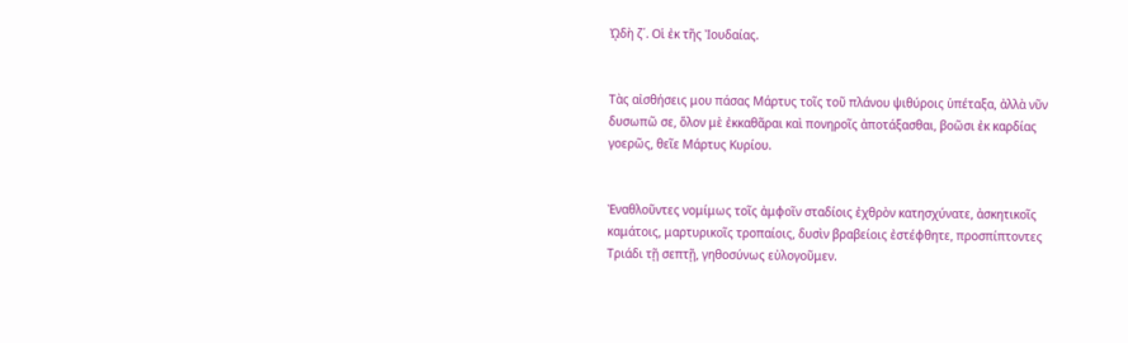ᾨδὴ ζ΄. Οἱ ἐκ τῆς Ἰουδαίας.


Τὰς αἰσθήσεις μου πάσας Μάρτυς τοῖς τοῦ πλάνου ψιθύροις ὑπέταξα, ἀλλὰ νῦν δυσωπῶ σε, ὅλον μὲ ἐκκαθᾶραι καὶ πονηροῖς ἀποτάξασθαι, βοῶσι ἐκ καρδίας γοερῶς, θεῖε Μάρτυς Κυρίου.


Ἐναθλοῦντες νομίμως τοῖς ἀμφοῖν σταδίοις ἐχθρὸν κατησχύνατε, ἀσκητικοῖς καμάτοις, μαρτυρικοῖς τροπαίοις, δυσὶν βραβείοις ἐστέφθητε, προσπίπτοντες Τριάδι τῇ σεπτῇ, γηθοσύνως εὐλογοῦμεν.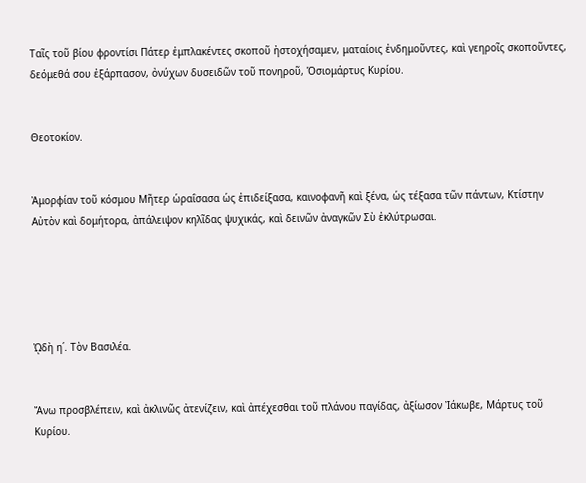Ταῖς τοῦ βίου φροντίσι Πάτερ ἐμπλακέντες σκοποῦ ἠστοχήσαμεν, ματαίοις ἐνδημοῦντες, καὶ γεηροῖς σκοποῦντες, δεόμεθά σου ἐξάρπασον, ὀνύχων δυσειδῶν τοῦ πονηροῦ, Ὁσιομάρτυς Κυρίου.


Θεοτοκίον.


Ἀμορφίαν τοῦ κόσμου Μῆτερ ὡραΐσασα ὡς ἐπιδείξασα, καινοφανῆ καὶ ξένα, ὡς τέξασα τῶν πάντων, Κτίστην Αὐτὸν καὶ δομήτορα, ἀπάλειψον κηλῖδας ψυχικάς, καὶ δεινῶν ἀναγκῶν Σὺ ἐκλύτρωσαι.





ᾨδὴ η΄. Τὸν Βασιλέα.


Ἄνω προσβλέπειν, καὶ ἀκλινῶς ἀτενίζειν, καὶ ἀπέχεσθαι τοῦ πλάνου παγίδας, ἀξίωσον Ἰάκωβε, Μάρτυς τοῦ Κυρίου.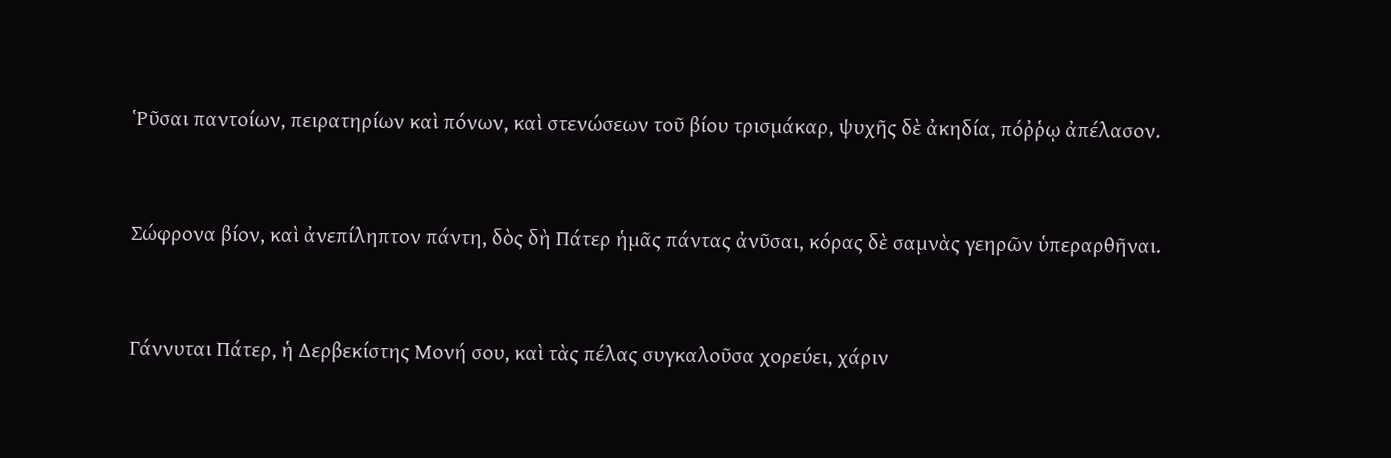Ῥῦσαι παντοίων, πειρατηρίων καὶ πόνων, καὶ στενώσεων τοῦ βίου τρισμάκαρ, ψυχῆς δὲ ἀκηδία, πόῤῥῳ ἀπέλασον.


Σώφρονα βίον, καὶ ἀνεπίληπτον πάντη, δὸς δὴ Πάτερ ἡμᾶς πάντας ἀνῦσαι, κόρας δὲ σαμνὰς γεηρῶν ὑπεραρθῆναι.


Γάννυται Πάτερ, ἡ Δερβεκίστης Μονή σου, καὶ τὰς πέλας συγκαλοῦσα χορεύει, χάριν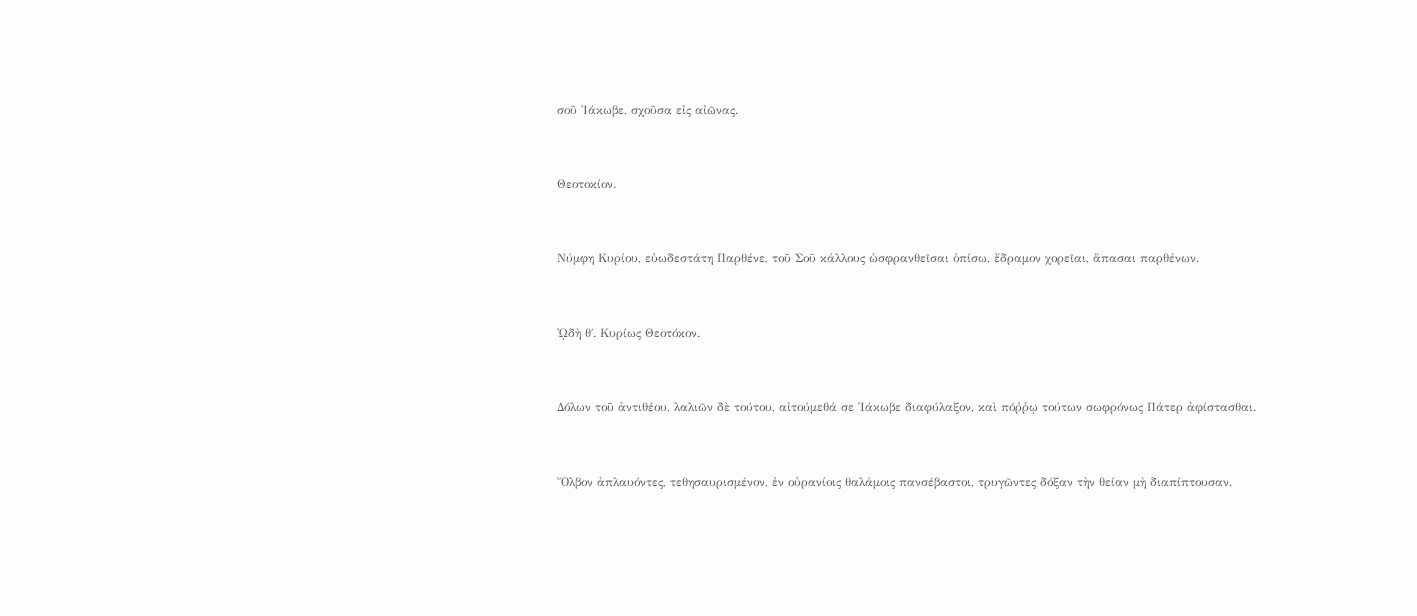σοῦ Ἰάκωβε, σχοῦσα εἰς αἰῶνας.


Θεοτοκίον.


Νύμφη Κυρίου, εὐωδεστάτη Παρθένε, τοῦ Σοῦ κάλλους ὡσφρανθεῖσαι ὁπίσω, ἔδραμον χορεῖαι, ἅπασαι παρθένων.


ᾨδὴ θ΄. Κυρίως Θεοτόκον.


Δόλων τοῦ ἀντιθέου, λαλιῶν δὲ τούτου, αἰτούμεθά σε Ἰάκωβε διαφύλαξον, καὶ πόῤῥῳ τούτων σωφρόνως Πάτερ ἀφίστασθαι.


Ὄλβον ἀπλαυόντες, τεθησαυρισμένον, ἐν οὐρανίοις θαλάμοις πανσέβαστοι, τρυγῶντες δόξαν τὴν θείαν μὴ διαπίπτουσαν.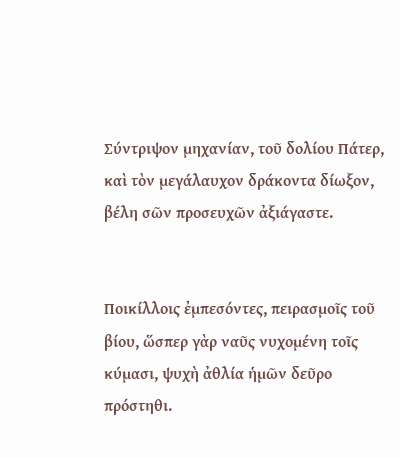Σύντριψον μηχανίαν, τοῦ δολίου Πάτερ, καὶ τὸν μεγάλαυχον δράκοντα δίωξον, βέλη σῶν προσευχῶν ἀξιάγαστε.


Ποικίλλοις ἐμπεσόντες, πειρασμοῖς τοῦ βίου, ὥσπερ γὰρ ναῦς νυχομένη τοῖς κύμασι, ψυχὴ ἀθλία ἡμῶν δεῦρο πρόστηθι.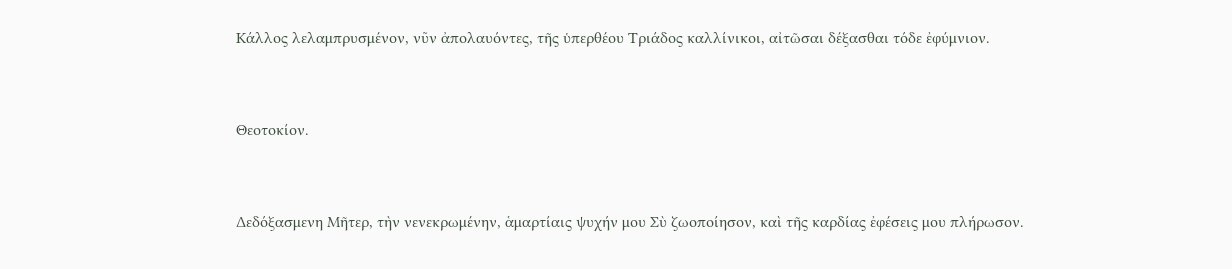Κάλλος λελαμπρυσμένον, νῦν ἀπολαυόντες, τῆς ὑπερθέου Τριάδος καλλίνικοι, αἰτῶσαι δέξασθαι τόδε ἐφύμνιον.


Θεοτοκίον.


Δεδόξασμενη Μῆτερ, τὴν νενεκρωμένην, ἁμαρτίαις ψυχήν μου Σὺ ζωοποίησον, καὶ τῆς καρδίας ἐφέσεις μου πλήρωσον.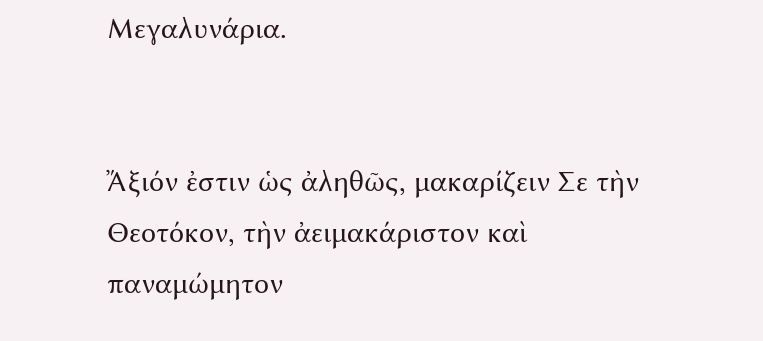Μεγαλυνάρια.


Ἄξιόν ἐστιν ὡς ἀληθῶς, μακαρίζειν Σε τὴν Θεοτόκον, τὴν ἀειμακάριστον καὶ παναμώμητον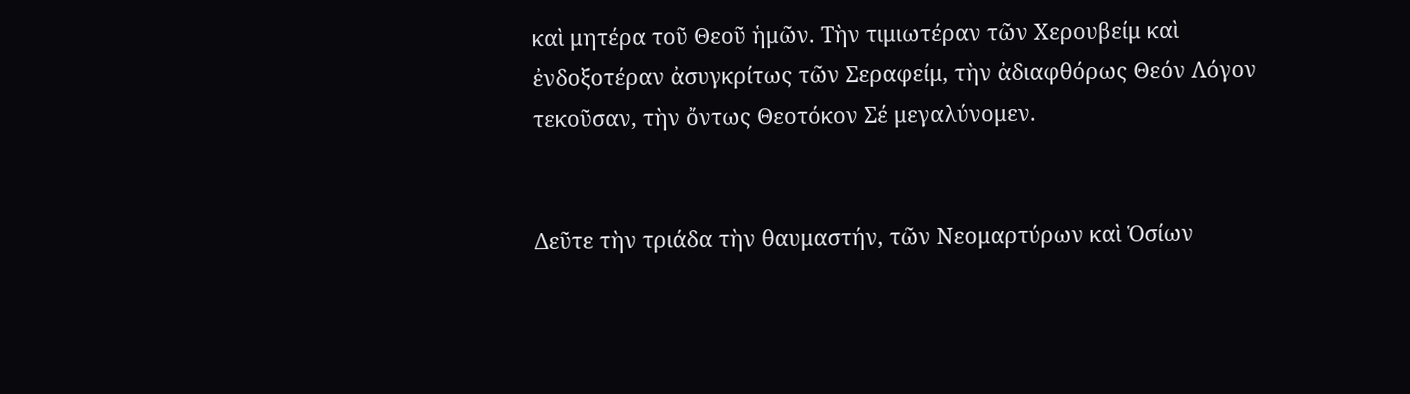καὶ μητέρα τοῦ Θεοῦ ἡμῶν. Τὴν τιμιωτέραν τῶν Χερουβείμ καὶ ἐνδοξοτέραν ἀσυγκρίτως τῶν Σεραφείμ, τὴν ἀδιαφθόρως Θεόν Λόγον τεκοῦσαν, τὴν ὄντως Θεοτόκον Σέ μεγαλύνομεν.


Δεῦτε τὴν τριάδα τὴν θαυμαστήν, τῶν Νεομαρτύρων καὶ Ὁσίων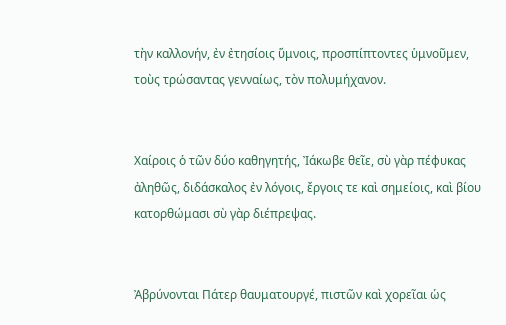τὴν καλλονήν, ἐν ἐτησίοις ὕμνοις, προσπίπτοντες ὑμνοῦμεν, τοὺς τρώσαντας γενναίως, τὸν πολυμήχανον.


Χαίροις ὁ τῶν δύο καθηγητής, Ἰάκωβε θεῖε, σὺ γὰρ πέφυκας ἀληθῶς, διδάσκαλος ἐν λόγοις, ἔργοις τε καὶ σημείοις, καὶ βίου κατορθώμασι σὺ γὰρ διέπρεψας.


Ἀβρύνονται Πάτερ θαυματουργέ, πιστῶν καὶ χορεῖαι ὡς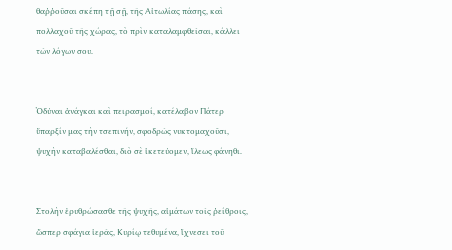θαῤῥοῦσαι σκέπη τῇ σῇ, τῆς Αἰτωλίας πάσης, καὶ πολλαχοῦ τῆς χώρας, τὸ πρὶν καταλαμφθεῖσαι, κάλλει τῶν λόγων σου.


Ὀδύναι ἀνάγκαι καὶ πειρασμοί, κατέλαβον Πάτερ ὕπαρξίν μας τὴν τσεπινήν, σφοδρῶς νυκτομαχοῦσι, ψυχὴν καταβαλέσθαι, διὸ σὲ ἱκετεύομεν, ἵλεως φάνηθι.


Στολὴν ἐρυθρώσασθε τῆς ψυχῆς, αἱμάτων τοῖς ῥείθροις, ὥσπερ σφάγια ἱερᾶς, Κυρίῳ τεθυμένα, ἴχνεσει τοῦ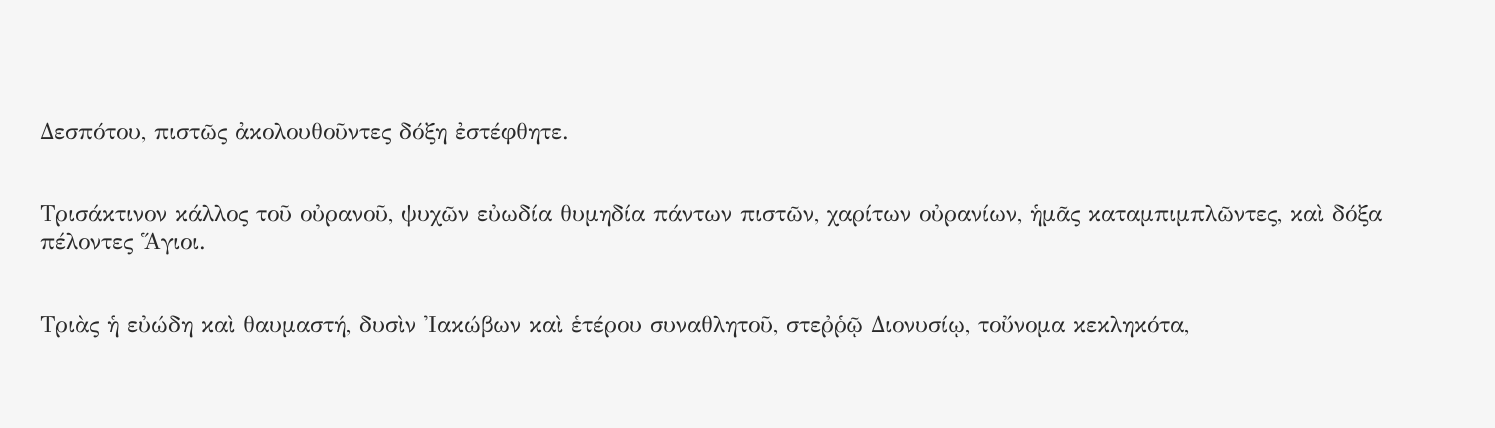Δεσπότου, πιστῶς ἀκολουθοῦντες δόξη ἐστέφθητε.


Τρισάκτινον κάλλος τοῦ οὐρανοῦ, ψυχῶν εὐωδία θυμηδία πάντων πιστῶν, χαρίτων οὐρανίων, ἡμᾶς καταμπιμπλῶντες, καὶ δόξα πέλοντες Ἅγιοι.


Τριὰς ἡ εὐώδη καὶ θαυμαστή, δυσὶν Ἰακώβων καὶ ἑτέρου συναθλητοῦ, στεῤῥῷ Διονυσίῳ, τοὔνομα κεκληκότα,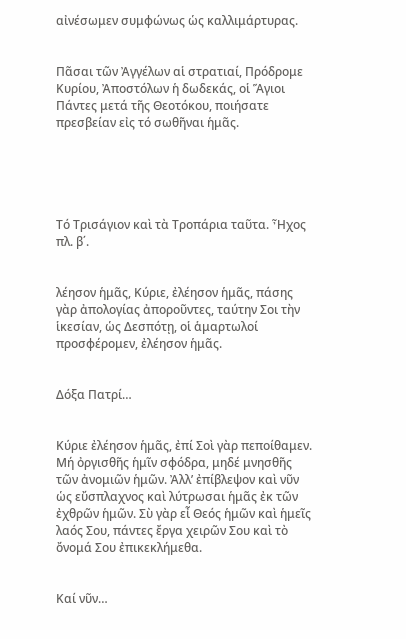αἰνέσωμεν συμφώνως ὡς καλλιμάρτυρας.


Πᾶσαι τῶν Ἀγγέλων αἱ στρατιαί, Πρόδρομε Κυρίου, Ἀποστόλων ἡ δωδεκάς, οἱ Ἅγιοι Πάντες μετά τῆς Θεοτόκου, ποιήσατε πρεσβείαν εἰς τό σωθῆναι ἡμᾶς.





Τό Τρισάγιον καὶ τὰ Τροπάρια ταῦτα. Ἦχος πλ. β΄.


λέησον ἡμᾶς, Κύριε, ἐλέησον ἡμᾶς, πάσης γὰρ ἀπολογίας ἀποροῦντες, ταύτην Σοι τὴν ἱκεσίαν, ὡς Δεσπότῃ, οἱ ἁμαρτωλοί προσφέρομεν, ἐλέησον ἡμᾶς.


Δόξα Πατρί…


Κύριε ἐλέησον ἡμᾶς, ἐπί Σοὶ γὰρ πεποίθαμεν. Μή ὀργισθῆς ἡμῖν σφόδρα, μηδέ μνησθῆς τῶν ἀνομιῶν ἡμῶν. Ἀλλ’ ἐπίβλεψον καὶ νῦν ὡς εὔσπλαχνος καὶ λύτρωσαι ἡμᾶς ἐκ τῶν ἐχθρῶν ἡμῶν. Σὺ γὰρ εἶ Θεός ἡμῶν καὶ ἡμεῖς λαός Σου, πάντες ἔργα χειρῶν Σου καὶ τὸ ὄνομά Σου ἐπικεκλήμεθα.


Καί νῦν…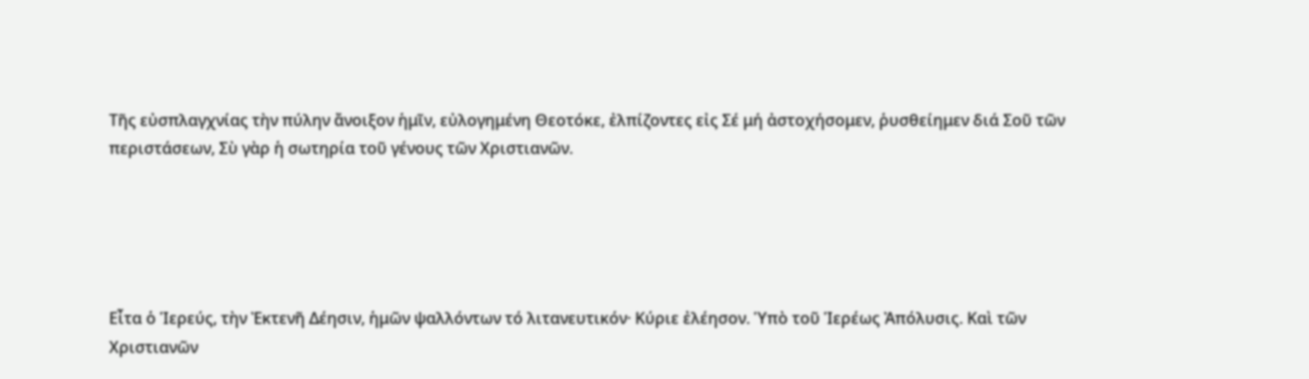Τῆς εὐσπλαγχνίας τὴν πύλην ἄνοιξον ἡμῖν, εὐλογημένη Θεοτόκε, ἐλπίζοντες εἰς Σέ μή ἀστοχήσομεν, ῥυσθείημεν διά Σοῦ τῶν περιστάσεων, Σὺ γὰρ ἡ σωτηρία τοῦ γένους τῶν Χριστιανῶν.





Εἶτα ὁ Ἱερεύς, τὴν Ἐκτενῆ Δέησιν, ἡμῶν ψαλλόντων τό λιτανευτικόν· Κύριε ἐλέησον. Ὑπὸ τοῦ Ἱερέως Ἀπόλυσις. Καὶ τῶν Χριστιανῶν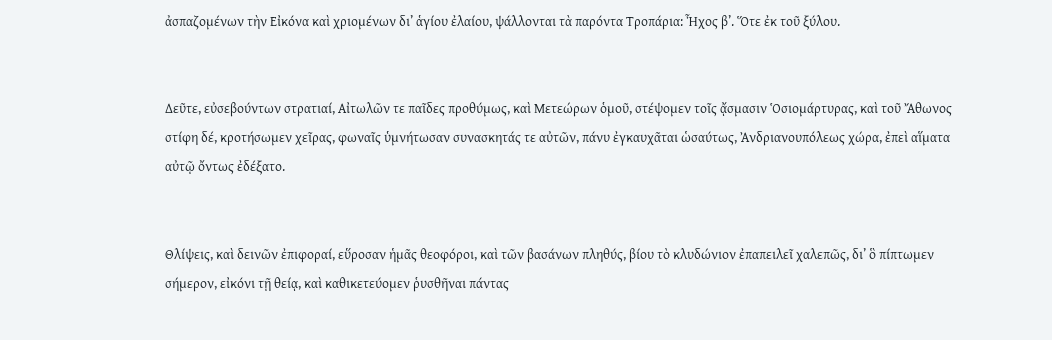ἀσπαζομένων τὴν Εἰκόνα καὶ χριομένων δι’ ἁγίου ἐλαίου, ψάλλονται τὰ παρόντα Τροπάρια: Ἦχος β’. Ὅτε ἐκ τοῦ ξύλου.


Δεῦτε, εὐσεβούντων στρατιαί, Αἰτωλῶν τε παῖδες προθύμως, καὶ Μετεώρων ὁμοῦ, στέψομεν τοῖς ᾄσμασιν Ὁσιομάρτυρας, καὶ τοῦ Ἄθωνος στίφη δέ, κροτήσωμεν χεῖρας, φωναῖς ὑμνήτωσαν συνασκητάς τε αὐτῶν, πάνυ ἐγκαυχᾶται ὡσαύτως, Ἀνδριανουπόλεως χώρα, ἐπεὶ αἵματα αὐτῷ ὄντως ἐδέξατο.


Θλίψεις, καὶ δεινῶν ἐπιφοραί, εὕροσαν ἡμᾶς θεοφόροι, καὶ τῶν βασάνων πληθύς, βίου τὸ κλυδώνιον ἐπαπειλεῖ χαλεπῶς, δι’ ὃ πίπτωμεν σήμερον, εἰκόνι τῇ θείᾳ, καὶ καθικετεύομεν ῥυσθῆναι πάντας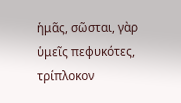ἡμᾶς, σῶσται, γὰρ ὑμεῖς πεφυκότες, τρίπλοκον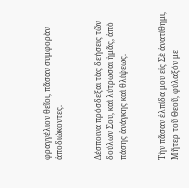φραγγέλιον θεῖοι, πᾶσαν συμφορὰν ἀποδιώκοντες.


Δέσποινα πρόσδεξαι τὰς δεήσεις τῶν δούλων Σου, καὶ λύτρωσαι ἡμᾶς, ἀπὸ πάσης ἀνάγκης καὶ θλίψεως.


Τὴν πᾶσαν ἐλπίδα μου εἰς Σὲ ἀνατίθημι, Μῆτερ τοῦ Θεοῦ, φύλαξόν με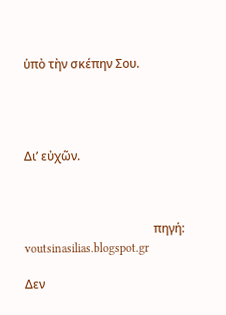ὑπὸ τὴν σκέπην Σου.




Δι’ εὐχῶν.



                                           πηγή: voutsinasilias.blogspot.gr

Δεν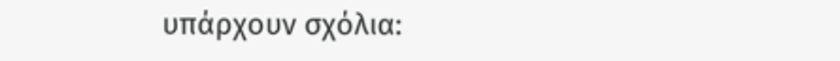υπάρχουν σχόλια: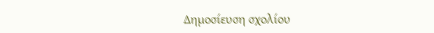Δημοσίευση σχολίου